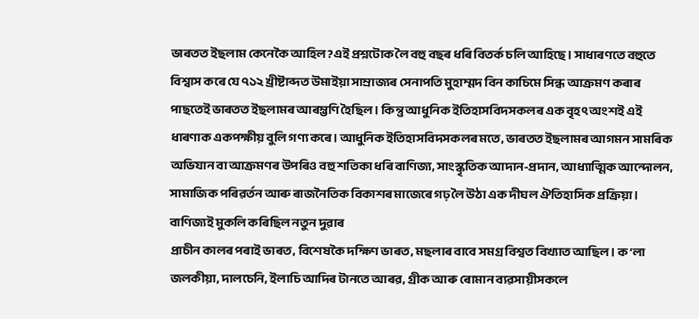ভাৰতত ইছলাম কেনেকৈ আহিল?এই প্ৰশ্নটোক লৈ বহু বছৰ ধৰি বিতৰ্ক চলি আহিছে। সাধাৰণতে বহুতে বিশ্বাস কৰে যে ৭১২ খ্ৰীষ্টাব্দত উমাইয়া সাম্ৰাজ্যৰ সেনাপতি মুহাম্মদ বিন কাচিমে সিন্ধ আক্ৰমণ কৰাৰ পাছতেই ভাৰতত ইছলামৰ আৰম্ভণি হৈছিল। কিন্তু আধুনিক ইতিহাসবিদসকলৰ এক বৃহৎ অংশই এই ধাৰণাক একপক্ষীয় বুলি গণ্য কৰে। আধুনিক ইতিহাসবিদসকলৰ মতে, ভাৰতত ইছলামৰ আগমন সামৰিক অভিযান বা আক্ৰমণৰ উপৰিও বহু শতিকা ধৰি বাণিজ্য, সাংস্কৃতিক আদান-প্ৰদান, আধ্যাত্মিক আন্দোলন, সামাজিক পৰিৱৰ্তন আৰু ৰাজনৈতিক বিকাশৰ মাজেৰে গঢ় লৈ উঠা এক দীঘল ঐতিহাসিক প্ৰক্ৰিয়া।
বাণিজ্যই মুকলি কৰিছিল নতুন দুৱাৰ
প্ৰাচীন কালৰ পৰাই ভাৰত, বিশেষকৈ দক্ষিণ ভাৰত, মছলাৰ বাবে সমগ্ৰ বিশ্বত বিখ্যাত আছিল। ক’লা জলকীয়া, দালচেনি, ইলাচি আদিৰ টানতে আৰৱ, গ্ৰীক আৰু ৰোমান ব্যৱসায়ীসকলে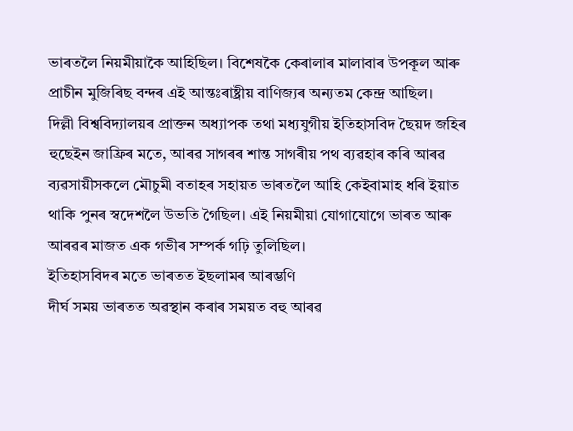ভাৰতলৈ নিয়মীয়াকৈ আহিছিল। বিশেষকৈ কেৰালাৰ মালাবাৰ উপকূল আৰু প্ৰাচীন মুজিৰিছ বন্দৰ এই আন্তঃৰাষ্ট্ৰীয় বাণিজ্যৰ অন্যতম কেন্দ্ৰ আছিল।
দিল্লী বিশ্ববিদ্যালয়ৰ প্ৰাক্তন অধ্যাপক তথা মধ্যযুগীয় ইতিহাসবিদ ছৈয়দ জহিৰ হুছেইন জাফ্ৰিৰ মতে, আৰৱ সাগৰৰ শান্ত সাগৰীয় পথ ব্যৱহাৰ কৰি আৰৱ ব্যৱসায়ীসকলে মৌচুমী বতাহৰ সহায়ত ভাৰতলৈ আহি কেইবামাহ ধৰি ইয়াত থাকি পুনৰ স্বদেশলৈ উভতি গৈছিল। এই নিয়মীয়া যোগাযোগে ভাৰত আৰু আৰৱৰ মাজত এক গভীৰ সম্পৰ্ক গঢ়ি তুলিছিল।
ইতিহাসবিদৰ মতে ভাৰতত ইছলামৰ আৰম্ভণি
দীৰ্ঘ সময় ভাৰতত অৱস্থান কৰাৰ সময়ত বহু আৰৱ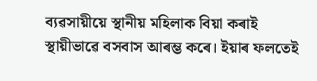ব্যৱসায়ীয়ে স্থানীয় মহিলাক বিয়া কৰাই স্থায়ীভাৱে বসবাস আৰম্ভ কৰে। ইয়াৰ ফলতেই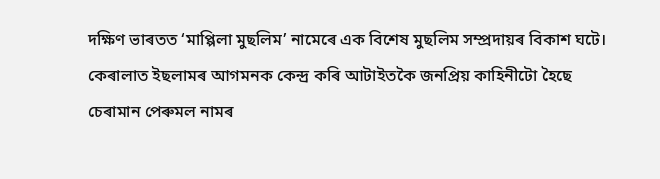দক্ষিণ ভাৰতত ‘মাপ্পিলা মুছলিম’ নামেৰে এক বিশেষ মুছলিম সম্প্ৰদায়ৰ বিকাশ ঘটে। কেৰালাত ইছলামৰ আগমনক কেন্দ্ৰ কৰি আটাইতকৈ জনপ্ৰিয় কাহিনীটো হৈছে চেৰামান পেৰুমল নামৰ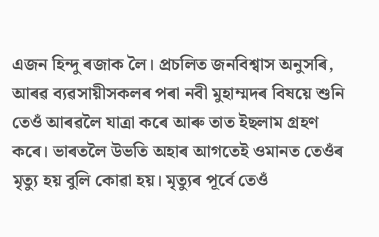এজন হিন্দু ৰজাক লৈ। প্ৰচলিত জনবিশ্বাস অনুসৰি, আৰৱ ব্যৱসায়ীসকলৰ পৰা নবী মুহাম্মদৰ বিষয়ে শুনি তেওঁ আৰৱলৈ যাত্ৰা কৰে আৰু তাত ইছলাম গ্ৰহণ কৰে। ভাৰতলৈ উভতি অহাৰ আগতেই ওমানত তেওঁৰ মৃত্যু হয় বুলি কোৱা হয়। মৃত্যুৰ পূৰ্বে তেওঁ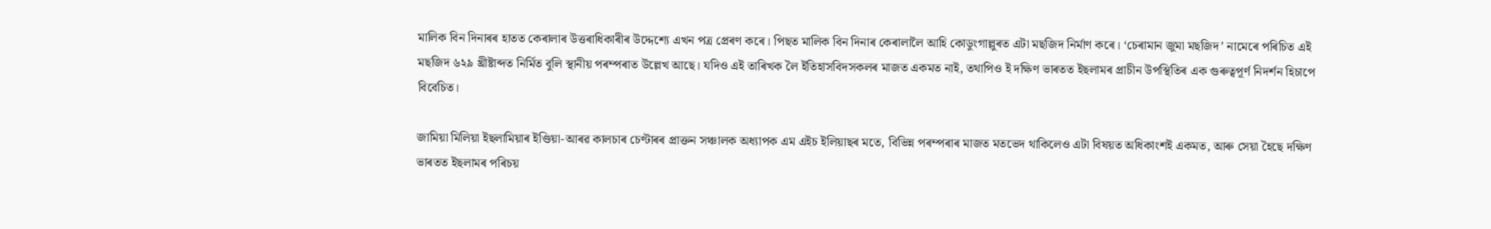মালিক বিন দিনাৰৰ হাতত কেৰালাৰ উত্তৰাধিকাৰীৰ উদ্দেশ্যে এখন পত্ৰ প্ৰেৰণ কৰে। পিছত মালিক বিন দিনাৰ কেৰালালৈ আহি কোডুংগাল্লুৰত এটা মছজিদ নিৰ্মাণ কৰে। ‘চেৰামান জুমা মছজিদ’ নামেৰে পৰিচিত এই মছজিদ ৬২৯ খ্ৰীষ্টাব্দত নিৰ্মিত বুলি স্থানীয় পৰম্পৰাত উল্লেখ আছে। যদিও এই তাৰিখক লৈ ইতিহাসবিদসকলৰ মাজত একমত নাই, তথাপিও ই দক্ষিণ ভাৰতত ইছলামৰ প্ৰাচীন উপস্থিতিৰ এক গুৰুত্বপূৰ্ণ নিদৰ্শন হিচাপে বিবেচিত।

জামিয়া মিলিয়া ইছলামিয়াৰ ইণ্ডিয়া-আৰৱ কালচাৰ চেণ্টাৰৰ প্ৰাক্তন সঞ্চালক অধ্যাপক এম এইচ ইলিয়াছৰ মতে, বিভিন্ন পৰম্পৰাৰ মাজত মতভেদ থাকিলেও এটা বিষয়ত অধিকাংশই একমত, আৰু সেয়া হৈছে দক্ষিণ ভাৰতত ইছলামৰ পৰিচয়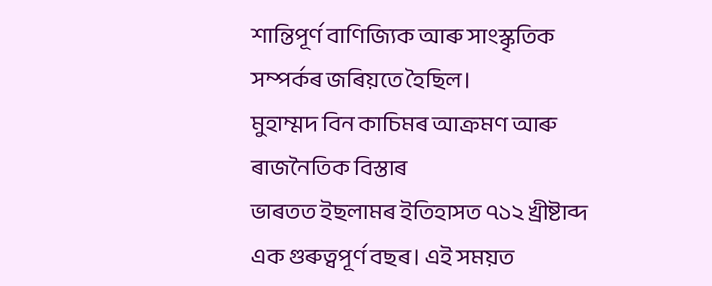শান্তিপূৰ্ণ বাণিজ্যিক আৰু সাংস্কৃতিক সম্পৰ্কৰ জৰিয়তে হৈছিল।
মুহাম্মদ বিন কাচিমৰ আক্ৰমণ আৰু ৰাজনৈতিক বিস্তাৰ
ভাৰতত ইছলামৰ ইতিহাসত ৭১২ খ্ৰীষ্টাব্দ এক গুৰুত্বপূৰ্ণ বছৰ। এই সময়ত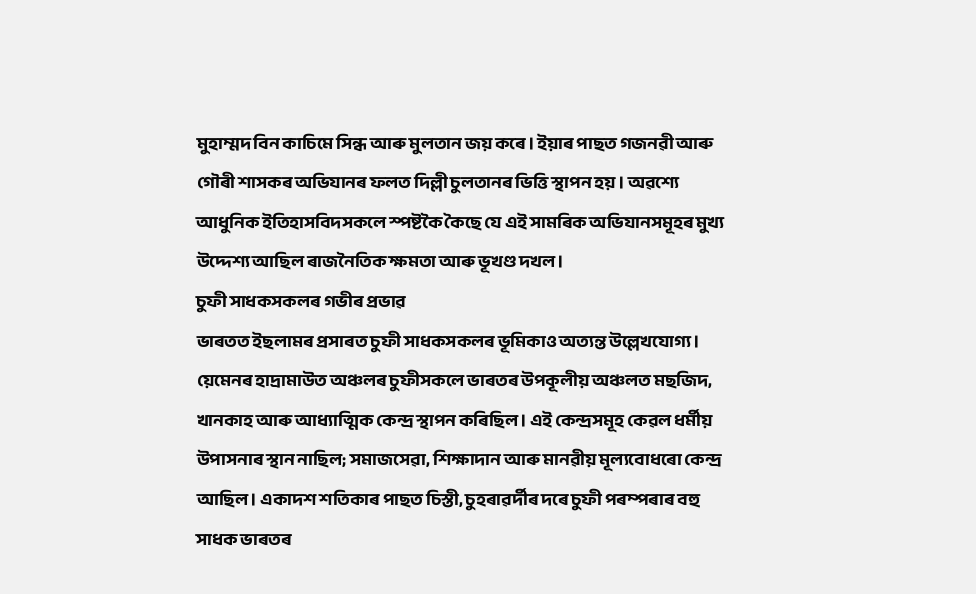মুহাম্মদ বিন কাচিমে সিন্ধ আৰু মুলতান জয় কৰে। ইয়াৰ পাছত গজনৱী আৰু গৌৰী শাসকৰ অভিযানৰ ফলত দিল্লী চুলতানৰ ভিত্তি স্থাপন হয়। অৱশ্যে আধুনিক ইতিহাসবিদসকলে স্পষ্টকৈ কৈছে যে এই সামৰিক অভিযানসমূহৰ মুখ্য উদ্দেশ্য আছিল ৰাজনৈতিক ক্ষমতা আৰু ভূখণ্ড দখল।
চুফী সাধকসকলৰ গভীৰ প্ৰভাৱ
ভাৰতত ইছলামৰ প্ৰসাৰত চুফী সাধকসকলৰ ভূমিকাও অত্যন্ত উল্লেখযোগ্য। য়েমেনৰ হাদ্ৰামাউত অঞ্চলৰ চুফীসকলে ভাৰতৰ উপকূলীয় অঞ্চলত মছজিদ, খানকাহ আৰু আধ্যাত্মিক কেন্দ্ৰ স্থাপন কৰিছিল। এই কেন্দ্ৰসমূহ কেৱল ধৰ্মীয় উপাসনাৰ স্থান নাছিল; সমাজসেৱা, শিক্ষাদান আৰু মানৱীয় মূল্যবোধৰো কেন্দ্ৰ আছিল। একাদশ শতিকাৰ পাছত চিস্তী, চুহৰাৱৰ্দীৰ দৰে চুফী পৰম্পৰাৰ বহু সাধক ভাৰতৰ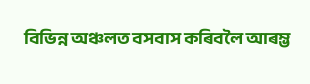বিভিন্ন অঞ্চলত বসবাস কৰিবলৈ আৰম্ভ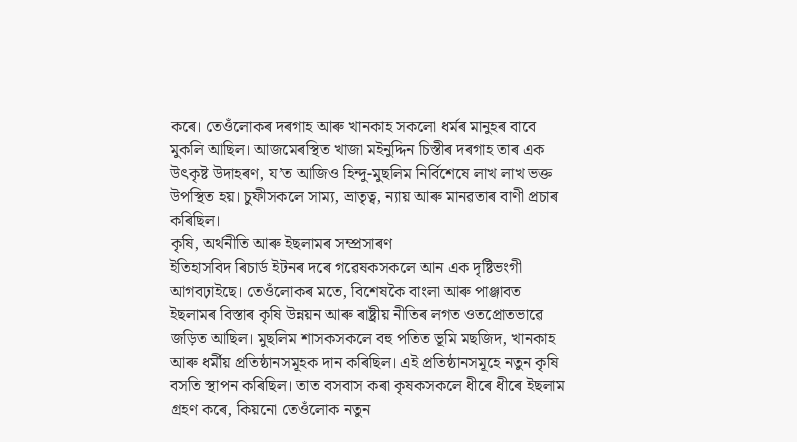কৰে। তেওঁলোকৰ দৰগাহ আৰু খানকাহ সকলো ধৰ্মৰ মানুহৰ বাবে মুকলি আছিল। আজমেৰস্থিত খাজা মইনুদ্দিন চিস্তীৰ দৰগাহ তাৰ এক উৎকৃষ্ট উদাহৰণ, য’ত আজিও হিন্দু-মুছলিম নিৰ্বিশেষে লাখ লাখ ভক্ত উপস্থিত হয়। চুফীসকলে সাম্য, ভ্ৰাতৃত্ব, ন্যায় আৰু মানৱতাৰ বাণী প্ৰচাৰ কৰিছিল।
কৃষি, অৰ্থনীতি আৰু ইছলামৰ সম্প্ৰসাৰণ
ইতিহাসবিদ ৰিচাৰ্ড ইটনৰ দৰে গৱেষকসকলে আন এক দৃষ্টিভংগী আগবঢ়াইছে। তেওঁলোকৰ মতে, বিশেষকৈ বাংলা আৰু পাঞ্জাবত ইছলামৰ বিস্তাৰ কৃষি উন্নয়ন আৰু ৰাষ্ট্ৰীয় নীতিৰ লগত ওতপ্ৰোতভাৱে জড়িত আছিল। মুছলিম শাসকসকলে বহু পতিত ভূমি মছজিদ, খানকাহ আৰু ধৰ্মীয় প্ৰতিষ্ঠানসমূহক দান কৰিছিল। এই প্ৰতিষ্ঠানসমূহে নতুন কৃষি বসতি স্থাপন কৰিছিল। তাত বসবাস কৰা কৃষকসকলে ধীৰে ধীৰে ইছলাম গ্ৰহণ কৰে, কিয়নো তেওঁলোক নতুন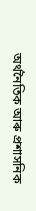অৰ্থনৈতিক আৰু প্ৰশাসনিক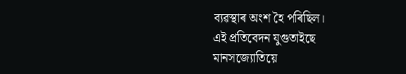ব্যৱস্থাৰ অংশ হৈ পৰিছিল।
এই প্ৰতিবেদন যুগুতাইছে মানসজ্যোতিয়ে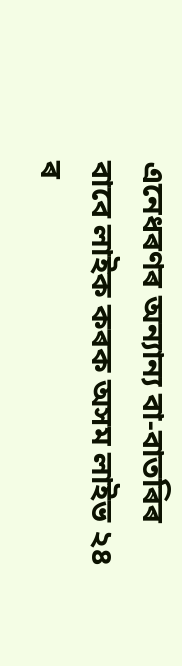এনেধৰণৰ অন্যান্য বা-বাতৰিৰ বাবে লাইক কৰক অসম লাইভ ২৪ ৰ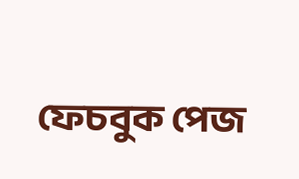ফেচবুক পেজ